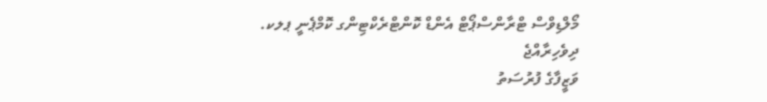މޯލްޑިވްސް ޓްރާންސްޕޯޓް އެންޑް ކޮންޓްރެކްޓިންގ ކޮމްޕެނީ ޕލކ.
ދިވެހިރާއްޖެ
ވަޒީފާގެ ފުރުސަތު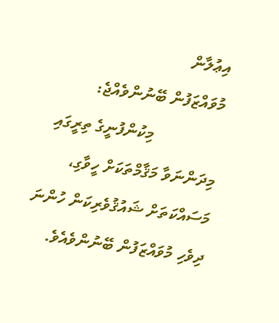އިޢުލާން
މުވައްޒަފުން ބޭނުންވެއްޖެ:
                މިކުންފުނީގެ ތިރީގައި މިދަންނަވާ މަޤާމްތަކަށް ހީވާގި، މަސައްކަތަށް ޝައުޤުވެރިކަން ހުންނަ ދިވެހި މުވައްޒަފުން ބޭނުންވެއެވެ.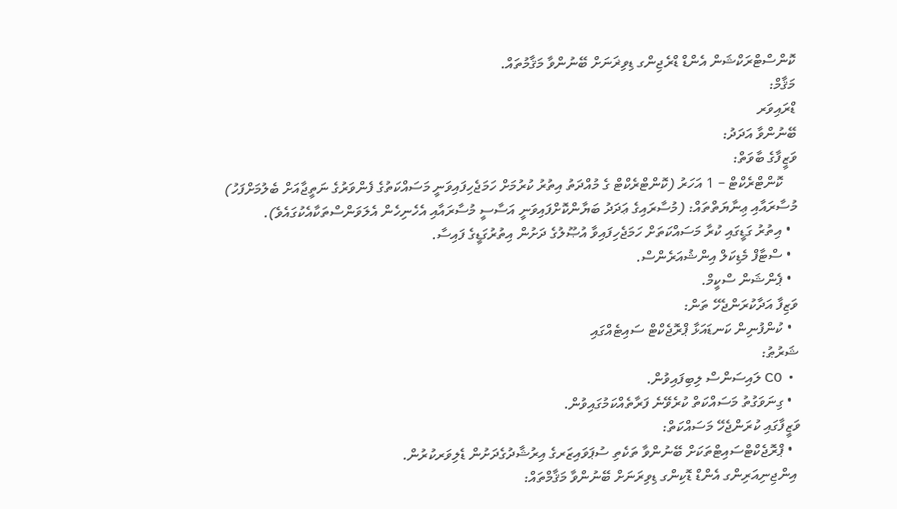ކޮންސްޓްރަކްޝަން އެންޑް ޑްރެޖިންގ ޑިވިޜަނަށް ބޭނުންވާ މަޤާމުތައް.
މަޤާމް:
ޑްރައިވަރ
ބޭނުންވާ އަދަދު:
ވަޒީފާގެ ބާވަތް:
    ކޮންޓްރެކްޓް – 1 އަހަރު (ކޮންޓްރެކްޓް ގެ މުއްދަތު އިތުރު ކުރުމަށް ހަމަޖެހިފައިވަނީ މަސައްކަތުގެ ފެންވަރުގެ ނަތީޖާއަށް ބެލުމަށްފަހު)
މުސާރައާއި ޢިނާޔަތްތައް: (މުސާރައިގެ ޢަދަދު ބަޔާންކޮށްފައިވަނީ އަސާސީ މުސާރައާއި އެހެނިހެން އެލަވަންސްތަކާއެކުގައެވެ).
  • އިތުރު ގަޑީގައި ކުރާ މަސައްކަތަށް ހަމަޖެހިފައިވާ އުޞޫލުގެ ދަށުން އިތުރުގަޑީގެ ފައިސާ.
  • ސްޓާފް މެޑިކަލް އިންޝުއަރެންސް.
  • ޕެންޝަން ސްކީމް.
ވަޒިފާ އަދާކުރަންޖެހޭ ތަން:
  • ކުންފުނިން ކަނޑައަޅާ ޕްރޮޖެކްޓް ސައިޓެއްގައި
ޝަރުޠު:
  •  C0 ލައިސަންސް ލިބިފައިވުން.
  • ގިނަވަގުތު މަސައްކަތް ކުރެވޭނެ ފަރާތެއްކަމުގައިވުން.
ވަޒީފާގައި ކުރަންޖެހޭ މަސައްކަތް:
  • ޕްރޮޖެކްޓްސައިޓްތަކަށް ބޭނުންވާ ތަކެތި ސުޕަވައިޒަރގެ އިރުޝާދުގެދަށުން ޑެލިވަރކުރުން.
 އިންޖިނިއަރިންގ އެންޑް ޑޮކިންގ ޑިވިރަނަށް ބޭނުންވާ މަޤާމްތައް: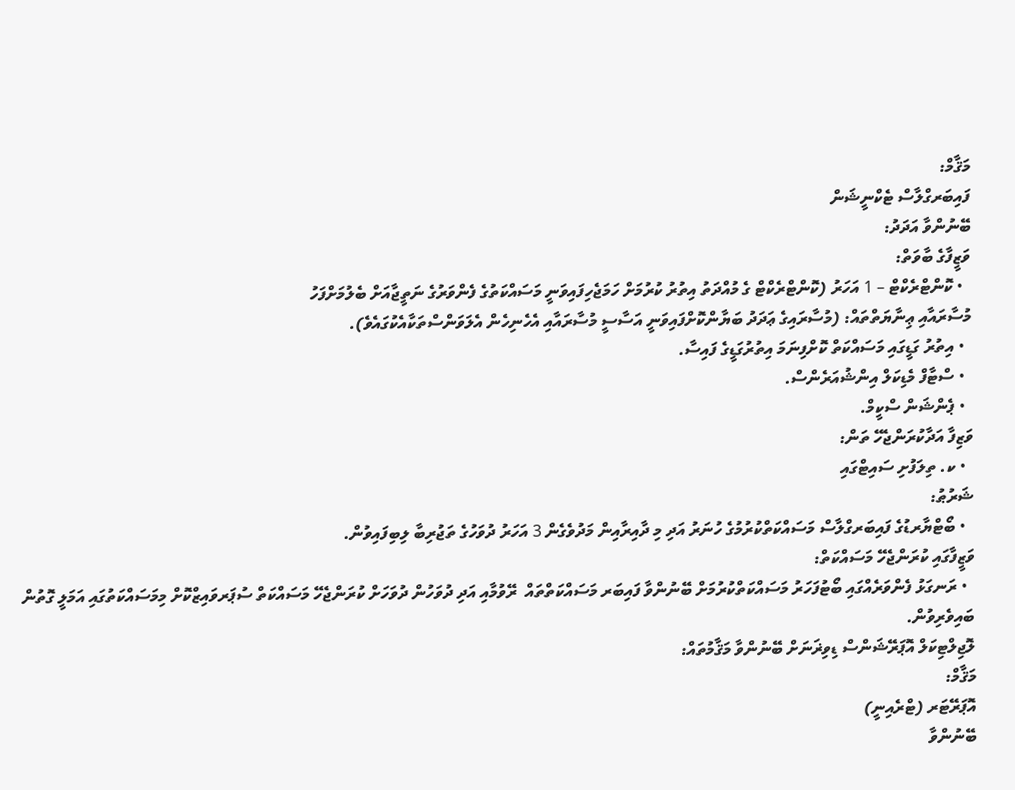މަޤާމް:
ފައިބަރގްލާސް ޓެކްނީޝަން
ބޭނުންވާ އަދަދު:
ވަޒީފާގެ ބާވަތް:
  • ކޮންޓްރެކްޓް – 1 އަހަރު (ކޮންޓްރެކްޓް ގެ މުއްދަތު އިތުރު ކުރުމަށް ހަމަޖެހިފައިވަނީ މަސައްކަތުގެ ފެންވަރުގެ ނަތީޖާއަށް ބެލުމަށްފަހު
މުސާރައާއި ޢިނާޔަތްތައް: (މުސާރައިގެ ޢަދަދު ބަޔާންކޮށްފައިވަނީ އަސާސީ މުސާރައާއި އެހެނިހެން އެލަވަންސްތަކާއެކުގައެވެ).
  • އިތުރު ގަޑީގައި މަސައްކަތް ކޮށްފިނަމަ އިތުރުގަޑީގެ ފައިސާ.
  • ސްޓާފް މެޑިކަލް އިންޝުއަރެންސް.
  • ޕެންޝަން ސްކީމް.
ވަޒިފާ އަދާކުރަންޖެހޭ ތަން:
  • ކ. ތިލަފުށި ސައިޓްގައި
ޝަރުޠު:
  • ބޯޓްޔާރޑުގެ ފައިބަރގްލާސް މަސައްކަތްކުރުމުގެ ހުނަރު އަދި މި ދާއިރާއިން މަދުވެގެން 3 އަހަރު ދުވަހުގެ ތަޖުރިބާ ލިބިފައިވުން.
ވަޒީފާގައި ކުރަންޖެހޭ މަސައްކަތް:
  • ރަނގަޅު ފެންވަރެއްގައި ބޯޓުފަހަރު މަސައްކަތްކުރުމަށް ބޭނުންވާ ފައިބަރ މަސައްކަތްތައް  ރޭވުމާއި އަދި ދުވަހުން ދުވަހަށް ކުރަންޖެހޭ މަސައްކަތް ސުޕަރވައިޒްކޮށް މިމަސައްކަތުގައި އަމަލީ ގޮތުން ބައިވެރިވުން.
ލޮޖިލްޓިކަލް އޮޕަރޭޝަންސް ޑިވިޜަނަށް ބޭނުންވާ މަޤާމުތައް:
މަޤާމް:
އޮޕަރޭޓަރ (ޓްރެއިނީ)
ބޭނުންވާ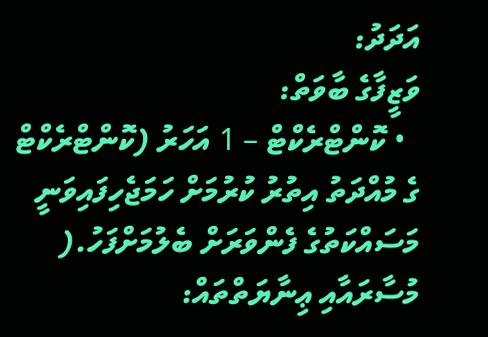އަދަދު:
ވަޒީފާގެ ބާވަތް:
  • ކޮންޓްރެކްޓް – 1 އަހަރު (ކޮންޓްރެކްޓް ގެ މުއްދަތު އިތުރު ކުރުމަށް ހަމަޖެހިފައިވަނީ މަސައްކަތުގެ ފެންވަރަށް ބެލުމަށްފަހު.(
މުސާރައާއި ޢިނާޔަތްތައް: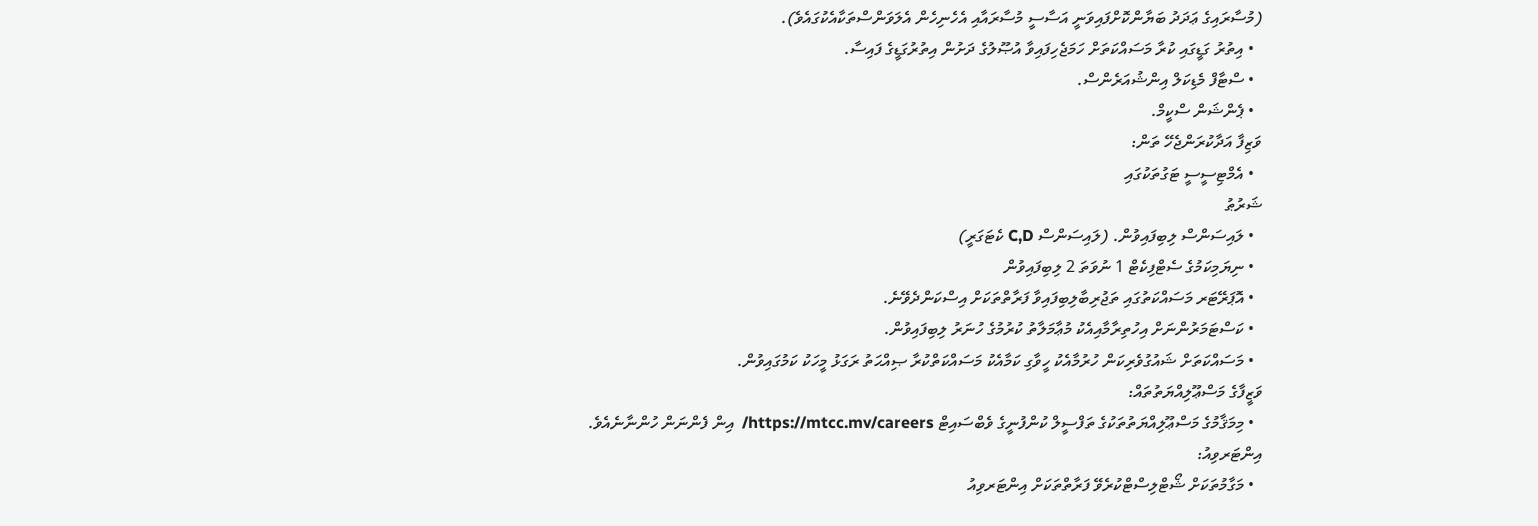(މުސާރައިގެ ޢަދަދު ބަޔާންކޮށްފައިވަނީ އަސާސީ މުސާރައާއި އެހެނިހެން އެލަވަންސްތަކާއެކުގައެވެ).
  • އިތުރު ގަޑީގައި ކުރާ މަސައްކަތަށް ހަމަޖެހިފައިވާ އުޞޫލުގެ ދަށުން އިތުރުގަޑީގެ ފައިސާ.
  • ސްޓާފް މެޑިކަލް އިންޝުއަރެންސް.
  • ޕެންޝަން ސްކީމް.
ވަޒިފާ އަދާކުރަންޖެހޭ ތަން:
  • އެމްޓިސީސީ ޓަގުތަކުގައި
ޝަރުޠު
  • ލައިސަންސް ލިބިފައިވުން. (ލައިސަންސް C,D ކެޓަގަރީ)
  • ނިޔަމިކަމުގެ ސެޓްފިކެޓް 1 ނުވަތަ 2 ލިބިފައިވުން
  • އޮޕަރޭޓަރ މަސައްކަތުގައި ތަޖުރިބާލިބިފައިވާ ފަރާތްތަކަށް އިސްކަންދެވޭނެ.
  • ކަސްޓަމަރުންނަށް އިހުތިރާމާއިއެކު މުޢާމަލާތު ކުރުމުގެ ހުނަރު ލިބިފައިވުން.
  • މަސައްކަތަށް ޝައުގުވެރިކަން ހުރުމާއެކު ހީވާގި ކަމާއެކު މަސައްކަތްކުރާ ޞިއްޙަތު ރަގަޅު މީހަކު ކަމުގައިވުން.
ވަޒީފާގެ މަސްޢޫލިއްޔަތުތައް:
  • މިމަޤާމުގެ މަސްޢޫލިއްޔަތުތަކުގެ ތަފްސީލް ކުންފުނީގެ ވެބްސައިޓް https://mtcc.mv/careers/  އިން ފެންނަން ހުންނާނެއެވެ.
އިންޓަރވިއު:
  • މަގާމުތަކަށް ޝޯޓްލިސްޓްކުރެވޭ ފަރާތްތަކަށް އިންޓަރވިއު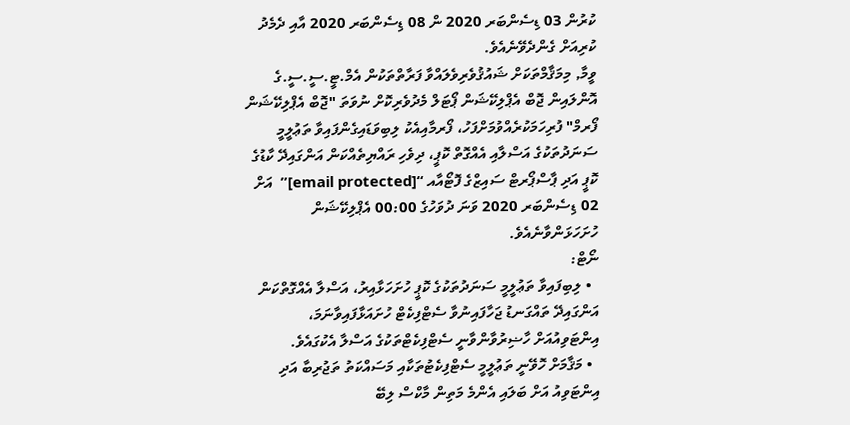ކުރުން 03 ޑިސެންބަރ 2020 ން 08 ޑިސެންބަރ 2020 އާއި ދެމެދު ކުރިއަށް ގެންދެވޭނެއެވެ.
ވީމާ, މިމަޤާމްތަކަށް ޝައުޤުވެރިވެލައްވާ ފަރާތްތަކުން އެމް.ޓީ.ސީ.ސީ.ގެ އޮންލައިން ޖޮބް އެޕްލިކޭޝަން ޕޯޓަލް މެދުވެރިކޮށް ނުވަތަ "ޖޮބް އެޕްލިކޭޝަން ފޯރމް" ފުރިހަމަކުރެއްވުމަށްފަހު، ފޯރމާއިއެކު ލިބިވަޑައިގެންފައިވާ ތަޢުލީމީ ސަނަދުތަކުގެ އަސްލާއި އެއްގޮތް ކޮޕީ، ދިވެހި ރައްޔިތެއްކަން އަންގައިދޭ ކާޑުގެ ކޮޕީ އަދި ޕާސްޕޯރޓް ސައިޒްގެ ފޮޓޯއާއ “[email protected]”  އަށް 02 ޑިސެންބަރ 2020 ވަނަ ދުވަހުގެ 00:00 އެޕްލިކޭޝަން ހުށަހަޅަންވާނެއެވެ.
ނޯޓް:
  • ލިބިފައިވާ ތަޢުލީމީ ސަނަދުތަކުގެ ކޮޕީ ހުށަހަޅާއިރު، އަސްލާ އެއްގޮތްކަން އަންގައިދޭ ތައްގަނޑު ޖަހާފައިނުވާ ސެޓްފިކެޓް ހުށައަޅާފައިވާނަމަ، އިންޓަވިއުއަށް ހާޟިރުވާންވާނީ ސެޓްފިކެޓްތަކުގެ އަސްލާ އެކުގައެވެ.
  • މަޤާމަށް ހޮވޭނީ ތަޢުލީމީ ސެޓްފިކެޓުތަކާއި މަސައްކަތު ތަޖުރިބާ އަދި އިންޓަވިއު އަށް ބަލައި އެންމެ މަތިން މާކްސް ލިބޭ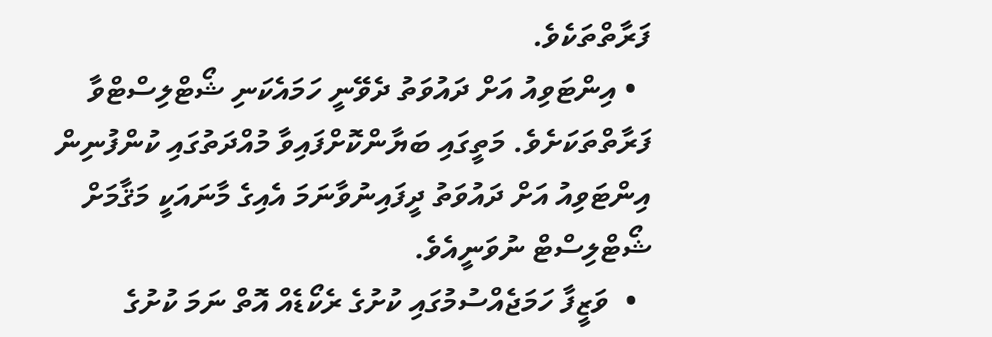ފަރާތްތަކެވެ.
  • އިންޓަވިއު އަށް ދައުވަތު ދެވޭނީ ހަމައެކަނި ޝޯޓްލިސްޓްވާ ފަރާތްތަކަށެވެ. މަތީގައި ބަޔާންކޮށްފައިވާ މުއްދަތުގައި ކުންފުނިން އިންޓަވިއު އަށް ދައުވަތު ދީފައިނުވާނަމަ އެއިގެ މާނައަކީ މަޤާމަށް ޝޯޓްލިސްޓް ނުވަނީއެވެ.
  •  ވަޒީފާ ހަމަޖެއްސުމުގައި ކުށުގެ ރެކޯޑެއް އޮތް ނަމަ ކުށުގެ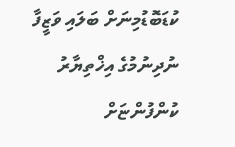ކުޑަބޮޑުމިނަށް ބަލައި ވަޒީފާ ނުދިނުމުގެ އިޚްތިޔާރު ކުންފުންޏަށް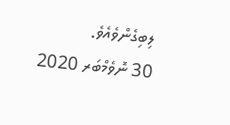ލިބިގެންވެއެވެ.
30 ނޮވެމްބަރ 2020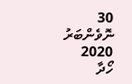30 ނޮވެންބަރު 2020
ހޯދާ